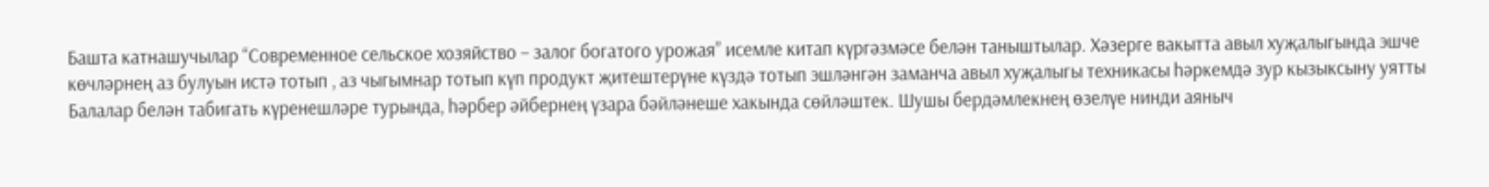Башта катнашучылар “Современное сельское хозяйство – залог богатого урожая” исемле китап күргәзмәсе белән таныштылар. Хәзерге вакытта авыл хуҗалыгында эшче көчләрнең аз булуын истә тотып , аз чыгымнар тотып күп продукт җитештерүне күздә тотып эшләнгән заманча авыл хуҗалыгы техникасы һәркемдә зур кызыксыну уятты
Балалар белән табигать күренешләре турында, һәрбер әйбернең үзара бәйләнеше хакында сөйләштек. Шушы бердәмлекнең өзелүе нинди аяныч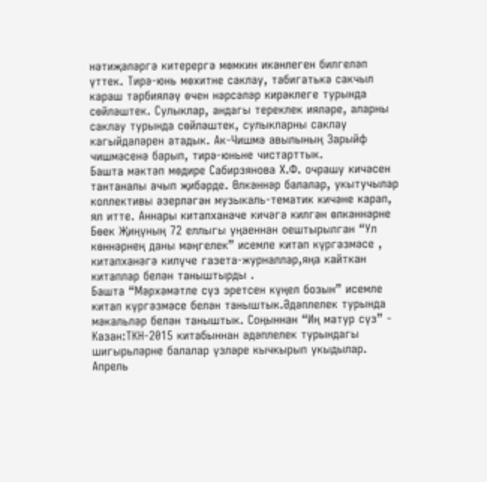нәтиҗәләргә китерергә мөмкин икәнлеген билгеләп үттек. Тирә-юнь мөхитне саклау, табигатькә сакчыл караш тәрбияләү өчен нәрсәләр кирәклеге турында сөйләштек. Сулыклар, андагы тереклек ияләре, аларны саклау турында сөйләштек, сулыкларны саклау кагыйдәләрен атадык. Ак-Чишмә авылының Зарыйф чишмәсенә барып, тирә-юньне чистарттык.
Башта мәктәп мөдире Сабирзянова Х.Ф. очрашу кичәсен тантаналы ачып җибәрде. Өлкәннәр балалар, укытучылар коллективы әзерләгән музыкаль-тематик кичәне карап, ял итте. Аннары китапханәче кичәгә килгән өлкәннәрне Бөек Җиңүның 72 еллыгы уңаеннан оештырылган “Ул көннәрнең даны мәңгелек” исемле китап күргәзмәсе , китапханәгә килүче газета-журналлар,яңа кайткан китаплар белән таныштырды .
Башта “Мәрхәмәтле сүз эретсен күңел бозын” исемле китап күргәзмәсе белән таныштык.Әдәплелек турында мәкальләр белән таныштык. Соңыннан “Иң матур сүз” - Казан:ТКН-2015 китабыннан әдәплелек турындагы шигырьләрне балалар үзләре кычкырып укыдылар.
Апрель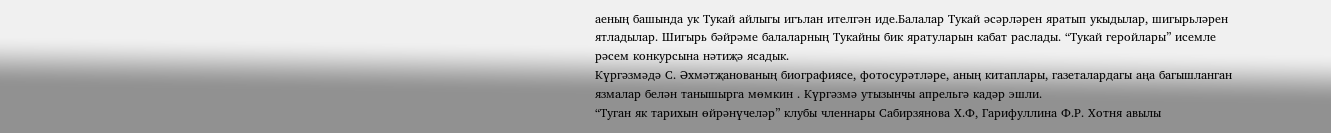аеның башында ук Тукай айлыгы игълан ителгән иде.Балалар Тукай әсәрләрен яратып укыдылар, шигырьләрен ятладылар. Шигырь бәйрәме балаларның Тукайны бик яратуларын кабат раслады. “Тукай геройлары” исемле рәсем конкурсына нәтиҗә ясадык.
Күргәзмәдә С. Әхмәтҗанованың биографиясе, фотосурәтләре, аның китаплары, газеталардагы аңа багышланган язмалар белән танышырга мөмкин . Күргәзмә утызынчы апрельгә кадәр эшли.
“Туган як тарихын өйрәнүчеләр” клубы членнары Сабирзянова Х.Ф, Гарифуллина Ф.Р. Хотня авылы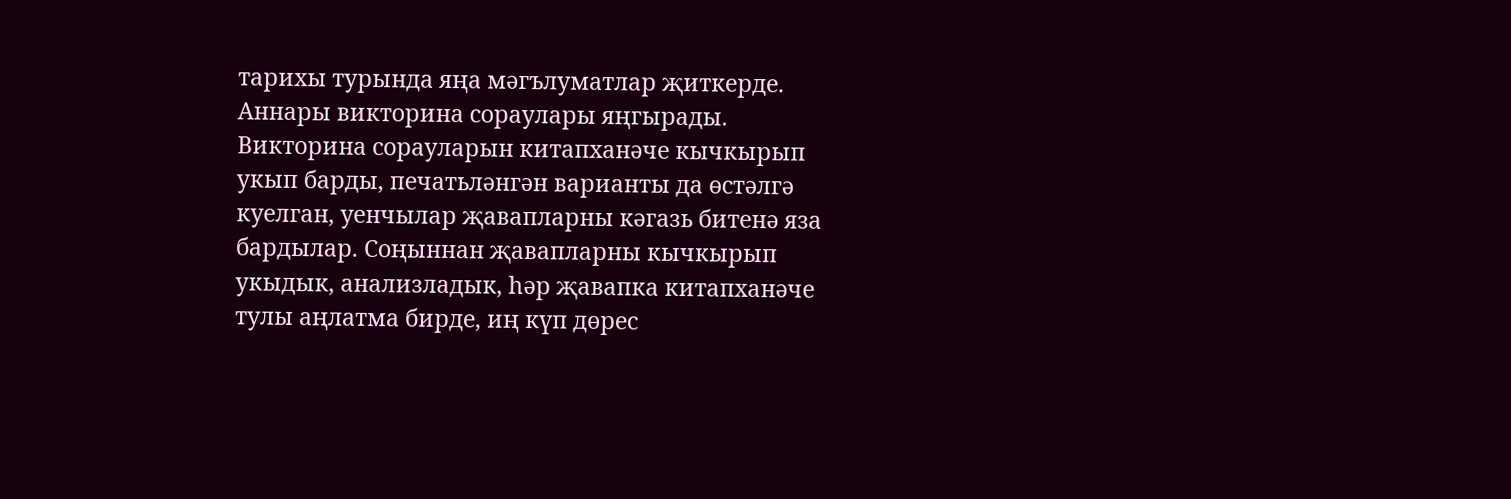тарихы турында яңа мәгълуматлар җиткерде. Аннары викторина сораулары яңгырады. Викторина сорауларын китапханәче кычкырып укып барды, печатьләнгән варианты да өстәлгә куелган, уенчылар җавапларны кәгазь битенә яза бардылар. Соңыннан җавапларны кычкырып укыдык, анализладык, һәр җавапка китапханәче тулы аңлатма бирде, иң күп дөрес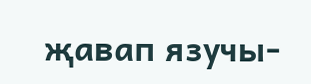җавап язучы-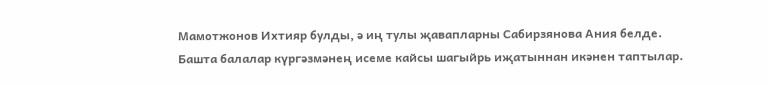Мамотжонов Ихтияр булды, ә иң тулы җавапларны Сабирзянова Ания белде.
Башта балалар күргәзмәнең исеме кайсы шагыйрь иҗатыннан икәнен таптылар.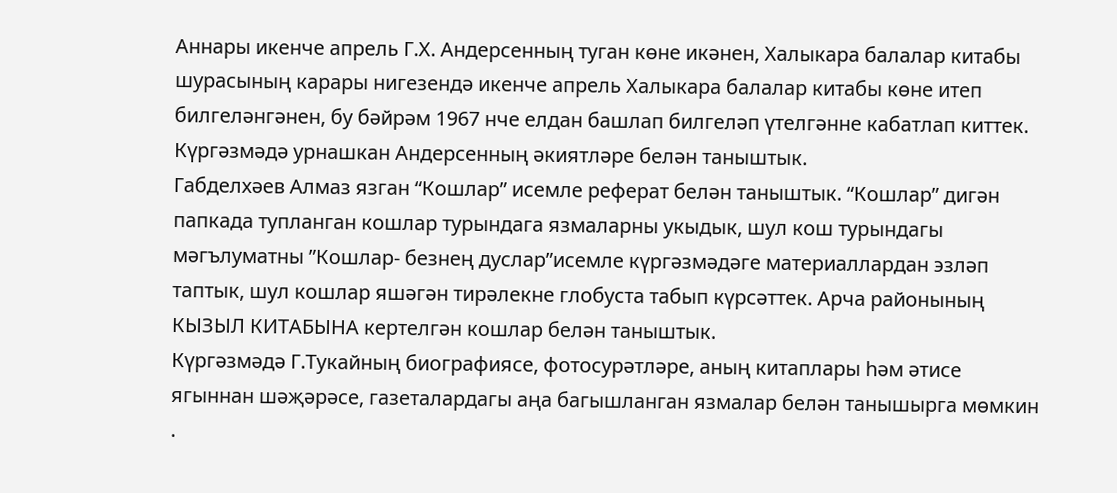Аннары икенче апрель Г.Х. Андерсенның туган көне икәнен, Халыкара балалар китабы шурасының карары нигезендә икенче апрель Халыкара балалар китабы көне итеп билгеләнгәнен, бу бәйрәм 1967 нче елдан башлап билгеләп үтелгәнне кабатлап киттек. Күргәзмәдә урнашкан Андерсенның әкиятләре белән таныштык.
Габделхәев Алмаз язган “Кошлар” исемле реферат белән таныштык. “Кошлар” дигән папкада тупланган кошлар турындага язмаларны укыдык, шул кош турындагы мәгълуматны ”Кошлар- безнең дуслар”исемле күргәзмәдәге материаллардан эзләп таптык, шул кошлар яшәгән тирәлекне глобуста табып күрсәттек. Арча районының КЫЗЫЛ КИТАБЫНА кертелгән кошлар белән таныштык.
Күргәзмәдә Г.Тукайның биографиясе, фотосурәтләре, аның китаплары һәм әтисе ягыннан шәҗәрәсе, газеталардагы аңа багышланган язмалар белән танышырга мөмкин .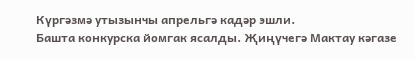Күргәзмә утызынчы апрельгә кадәр эшли.
Башта конкурска йомгак ясалды. Җиңүчегә Мактау кәгазе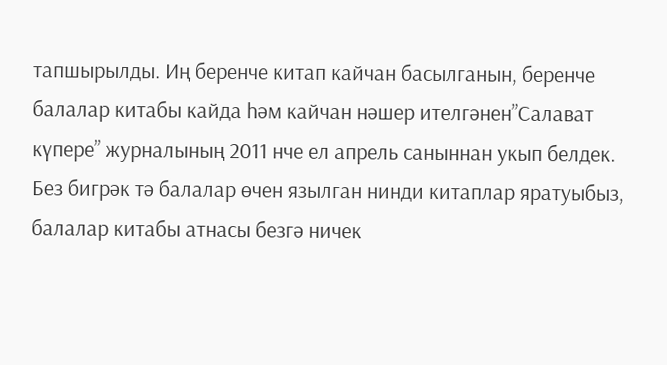тапшырылды. Иң беренче китап кайчан басылганын, беренче балалар китабы кайда һәм кайчан нәшер ителгәнен”Салават күпере” журналының 2011 нче ел апрель саныннан укып белдек. Без бигрәк тә балалар өчен язылган нинди китаплар яратуыбыз, балалар китабы атнасы безгә ничек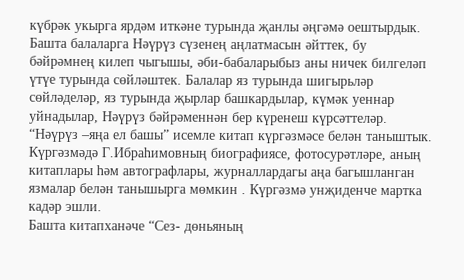күбрәк укырга ярдәм иткәне турында җанлы әңгәмә оештырдык.
Башта балаларга Нәүрүз сүзенең аңлатмасын әйттек, бу бәйрәмнең килеп чыгышы, әби-бабаларыбыз аны ничек билгеләп үтүе турында сөйләштек. Балалар яз турында шигырьләр сөйләделәр, яз турында җырлар башкардылар, күмәк уеннар уйнадылар, Нәүрүз бәйрәменнән бер күренеш күрсәттеләр. “Нәүрүз –яңа ел башы” исемле китап күргәзмәсе белән таныштык.
Күргәзмәдә Г.Ибраһимовның биографиясе, фотосурәтләре, аның китаплары һәм автографлары, журналлардагы аңа багышланган язмалар белән танышырга мөмкин . Күргәзмә унҗиденче мартка кадәр эшли.
Башта китапханәче “Сез- дөньяның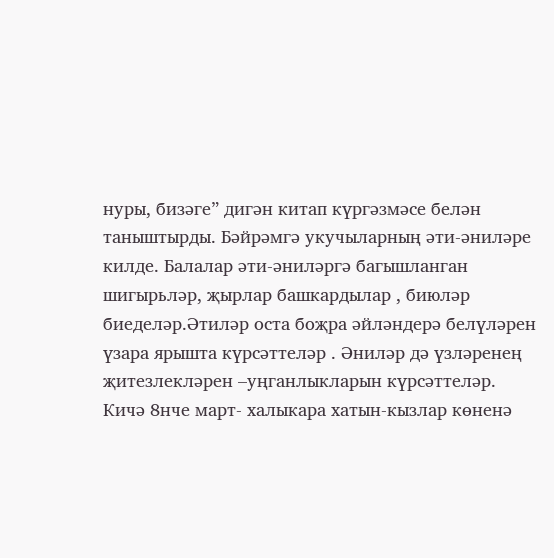нуры, бизәге” дигән китап күргәзмәсе белән таныштырды. Бәйрәмгә укучыларның әти-әниләре килде. Балалар әти-әниләргә багышланган шигырьләр, җырлар башкардылар , биюләр биеделәр.Әтиләр оста боҗра әйләндерә белүләрен үзара ярышта күрсәттеләр . Әниләр дә үзләренең җитезлекләрен –уңганлыкларын күрсәттеләр.
Кичә 8нче март- халыкара хатын-кызлар көненә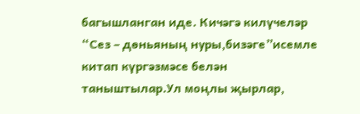багышланган иде. Кичәгә килүчеләр “Сез – дөньяның нуры,бизәге”исемле китап күргәзмәсе белән таныштылар.Ул моңлы җырлар,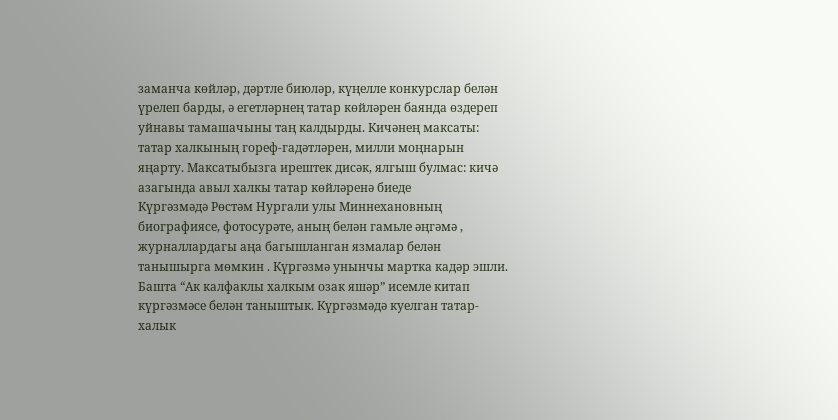заманча көйләр, дәртле биюләр, күңелле конкурслар белән үрелеп барды, ә егетләрнең татар көйләрен баянда өздереп уйнавы тамашачыны таң калдырды. Кичәнең максаты: татар халкының гореф-гадәтләрен, милли моңнарын яңарту. Максатыбызга ирештек дисәк, ялгыш булмас: кичә азагында авыл халкы татар көйләренә биеде
Күргәзмәдә Рөстәм Нургали улы Миннехановның биографиясе, фотосурәте, аның белән гамьле әңгәмә , журналлардагы аңа багышланган язмалар белән танышырга мөмкин . Күргәзмә унынчы мартка кадәр эшли.
Башта “Ак калфаклы халкым озак яшәр” исемле китап күргәзмәсе белән таныштык. Күргәзмәдә куелган татар-халык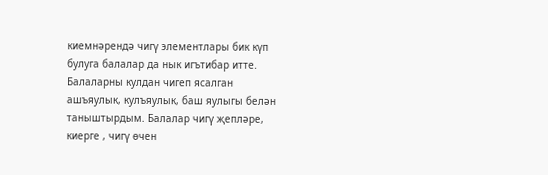киемнәрендә чигү элементлары бик күп булуга балалар да нык игътибар итте. Балаларны кулдан чигеп ясалган ашъяулык, кулъяулык, баш яулыгы белән таныштырдым. Балалар чигү җепләре, киерге , чигү өчен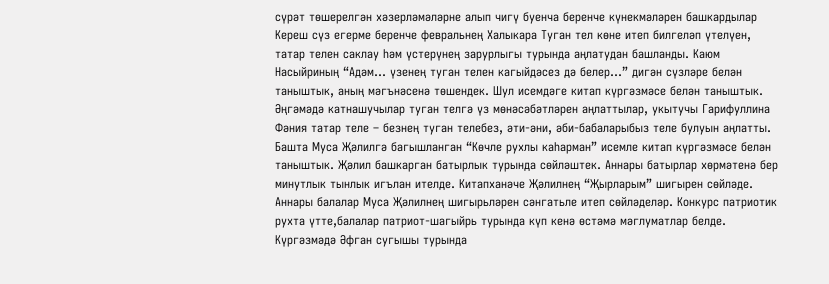сүрәт төшерелгән хәзерләмәләрне алып чигү буенча беренче күнекмәләрен башкардылар
Кереш сүз егерме беренче февральнең Халыкара Туган тел көне итеп билгеләп үтелүен, татар телен саклау һәм үстерүнең зарурлыгы турында аңлатудан башланды. Каюм Насыйриның “Адәм... үзенең туган телен кагыйдәсез дә белер...” дигән сүзләре белән таныштык, аның мәгънәсенә төшендек. Шул исемдәге китап күргәзмәсе белән таныштык. Әңгәмәдә катнашучылар туган телгә үз мөнәсәбәтләрен аңлаттылар, укытучы Гарифуллина Фәния татар теле – безнең туган телебез, әти-әни, әби-бабаларыбыз теле булуын аңлатты.
Башта Муса Җәлилгә багышланган “Көчле рухлы каһарман” исемле китап күргәзмәсе белән таныштык. Җәлил башкарган батырлык турында сөйләштек. Аннары батырлар хөрмәтенә бер минутлык тынлык игълан ителде. Китапханәче Җәлилнең “Җырларым” шигырен сөйләде. Аннары балалар Муса Җәлилнең шигырьләрен сәнгатьле итеп сөйләделәр. Конкурс патриотик рухта үтте,балалар патриот-шагыйрь турында күп кенә өстәмә мәглуматлар белде.
Күргәзмәдә Әфган сугышы турында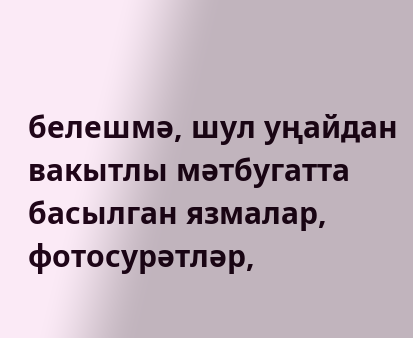белешмә, шул уңайдан вакытлы мәтбугатта басылган язмалар, фотосурәтләр,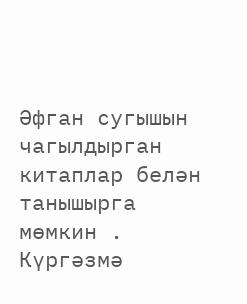Әфган сугышын чагылдырган китаплар белән танышырга мөмкин . Күргәзмә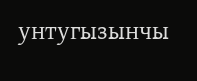унтугызынчы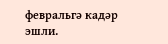февральгә кадәр эшли.